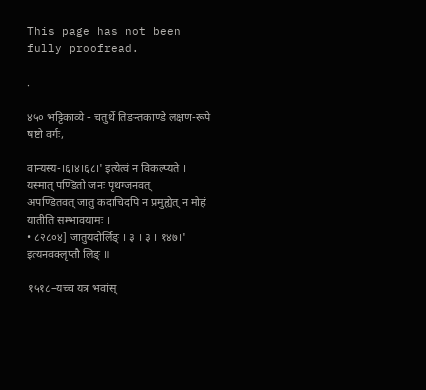This page has not been fully proofread.

.

४५० भट्टिकाव्ये - चतुर्थे तिङन्तकाण्डे लक्षण-रूपे षष्टो वर्गः,

वान्यस्य-।६।४।६८।' इत्येत्वं न विकल्प्यते । यस्मात् पण्डितो जनः पृथग्जनवत्
अपण्डितवत् जातु कदाचिदपि न प्रमुह्येत् न मोहं यातीति सम्भावयामः ।
• ८२८०४] जातुयदोर्लिङ् । ३ । ३ । १४७।' इत्यनवक्लृप्तौ लिङ् ॥

१५१८–यच्च यत्र भवांस्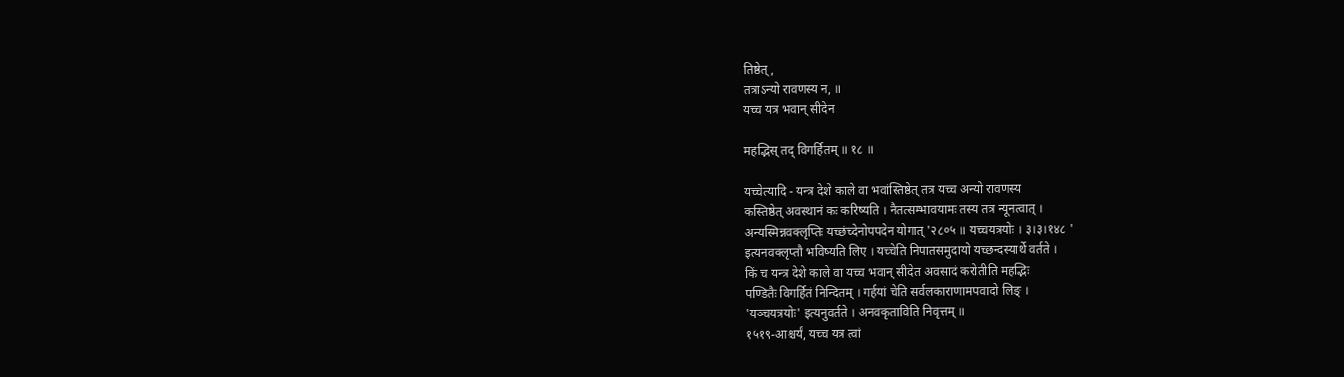तिष्ठेत्,
तत्राऽन्यो रावणस्य न, ॥
यच्च यत्र भवान् सीदेन

महद्भिस् तद् विगर्हितम् ॥ १८ ॥

यच्चेत्यादि - यन्त्र देशे काले वा भवांस्तिष्ठेत् तत्र यच्च अन्यो रावणस्य
कस्तिष्ठेत् अवस्थानं कः करिष्यति । नैतत्सम्भावयामः तस्य तत्र न्यूनत्वात् ।
अन्यस्मिन्नवक्लृप्तिः यच्छंच्देनोपपदेन योगात् '२८०५ ॥ यच्चयत्रयोः । ३।३।१४८ '
इत्यनवक्लृप्तौ भविष्यति लिए । यच्चेति निपातसमुदायो यच्छन्दस्यार्थे वर्तते ।
किं च यन्त्र देशे काले वा यच्च भवान् सीदेत अवसादं करोतीति महद्भिः
पण्डितैः विगर्हितं निन्दितम् । गर्हयां चेति सर्वलकाराणामपवादो लिङ् ।
'यञ्चयत्रयोः' इत्यनुवर्तते । अनवकृताविति निवृत्तम् ॥
१५१९-आश्चर्यं, यच्च यत्र त्वां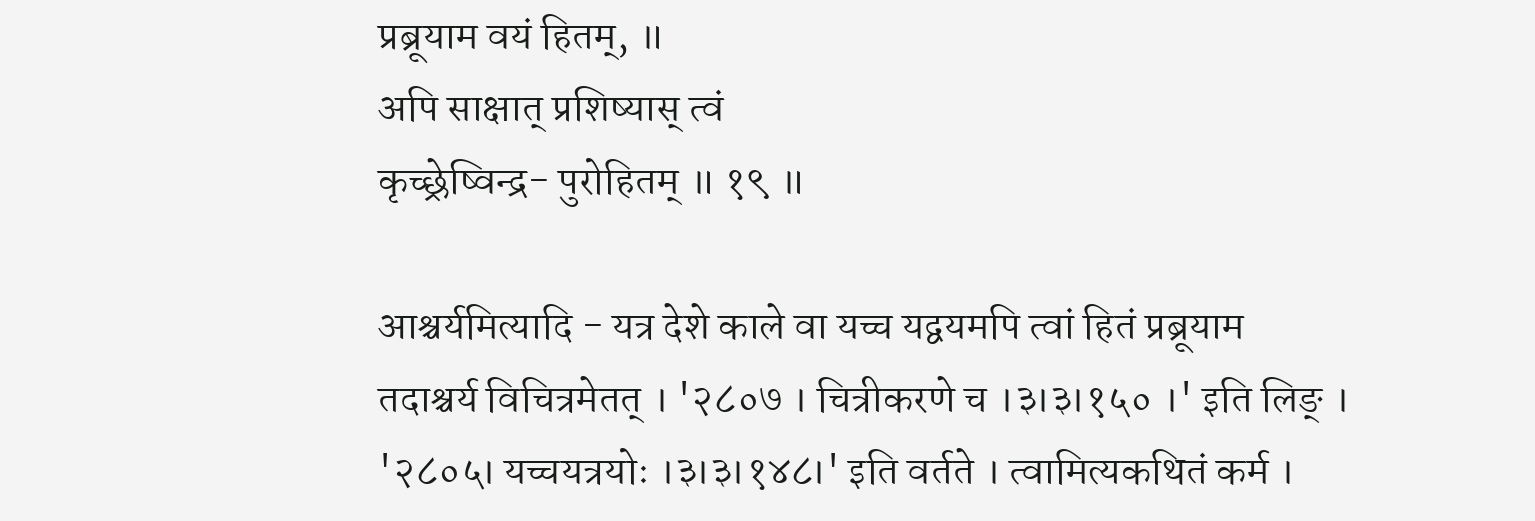प्रब्रूयाम वयं हितम्, ॥
अपि साक्षात् प्रशिष्यास् त्वं
कृच्छ्रेष्विन्द्र- पुरोहितम् ॥ १९ ॥

आश्चर्यमित्यादि - यत्र देशे काले वा यच्च यद्वयमपि त्वां हितं प्रब्रूयाम
तदाश्चर्य विचित्रमेतत् । '२८०७ । चित्रीकरणे च ।३।३।१५० ।' इति लिङ् ।
'२८०५। यच्चयत्रयोः ।३।३।१४८।' इति वर्तते । त्वामित्यकथितं कर्म ।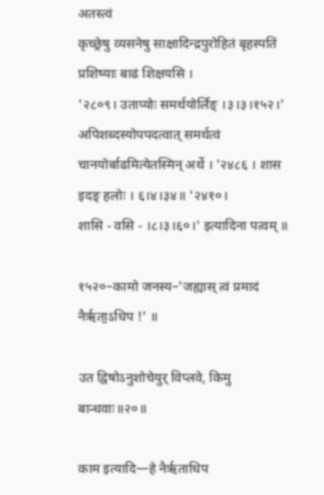अतस्त्वं
कृच्छ्रेषु व्यसनेषु साक्षादिन्द्रपुरोहितं बृहस्पतिं प्रशिष्याः बाढं शिक्षयसि ।
'२८०९। उताप्योः समर्थयोर्लिङ् ।३।३।१५२।' अपिशब्दस्योपपदत्वात् समर्थत्वं
चानयोर्बाढमित्येतस्मिन् अर्थे । '२४८६ । शास इदङ् हलोः । ६।४।३४॥ '२४१०।
शासि - वसि - ।८।३।६०।' इत्यादिना पत्वम् ॥

१५२०–कामो जनस्य–'जह्यास् त्वं प्रमादं नैर्ऋता॒ऽधिप !' ॥

उत द्विषोऽनुशोचेयुर् विप्लवे, किमु बान्धवाः॥२०॥

काम इत्यादि—हे नैर्ऋताधिप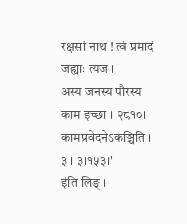रक्षसां नाथ ! त्वं प्रमादं जह्याः त्यज ।
अस्य जनस्य पौरस्य काम इच्छा । २८१०। कामप्रवेदनेऽकञ्चिति । ३ । ३।१५३।'
इंति लिङ् ।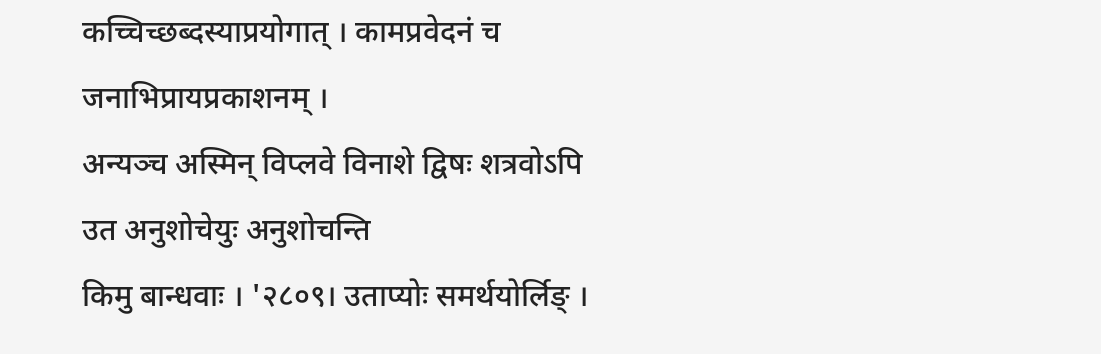कच्चिच्छब्दस्याप्रयोगात् । कामप्रवेदनं च जनाभिप्रायप्रकाशनम् ।
अन्यञ्च अस्मिन् विप्लवे विनाशे द्विषः शत्रवोऽपि उत अनुशोचेयुः अनुशोचन्ति
किमु बान्धवाः । '२८०९। उताप्योः समर्थयोर्लिङ् ।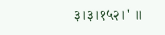३।३।१५२।' ॥